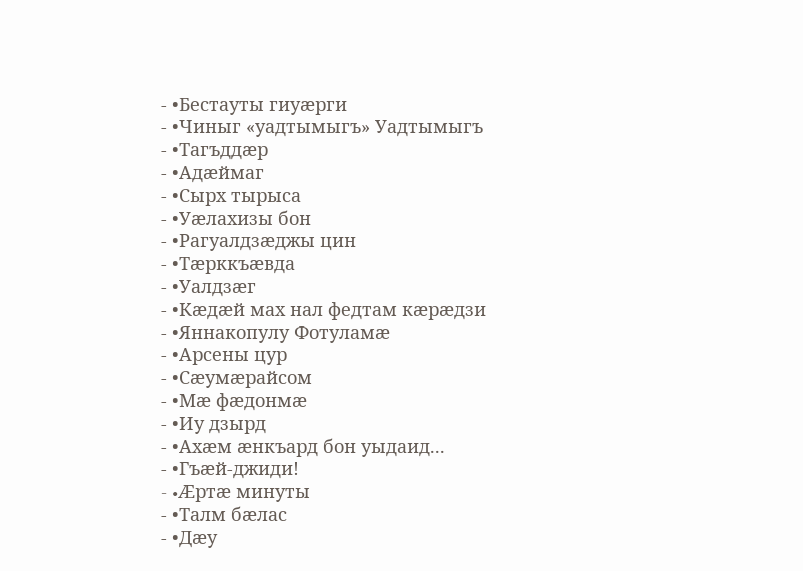- •Бестауты гиуæрги
- •Чиныг «уадтымыгъ» Уадтымыгъ
- •Тагъддæр
- •Адæймаг
- •Сырх тырыса
- •Уæлахизы бон
- •Рагуалдзæджы цин
- •Тæрккъæвда
- •Уалдзæг
- •Кæдæй мах нал федтам кæрæдзи
- •Яннакопулу Фотуламæ
- •Арсены цур
- •Сæумæрайсом
- •Мæ фæдонмæ
- •Иу дзырд
- •Ахæм æнкъард бон уыдаид...
- •Гъæй-джиди!
- •Æртæ минуты
- •Талм бæлас
- •Дæу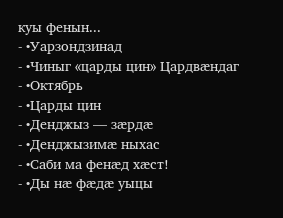куы фенын...
- •Уарзондзинад
- •Чиныг «царды цин» Цардвæндаг
- •Октябрь
- •Царды цин
- •Денджыз — зæрдæ
- •Денджызимæ ныхас
- •Саби ма фенæд хæст!
- •Ды нæ фæдæ уыцы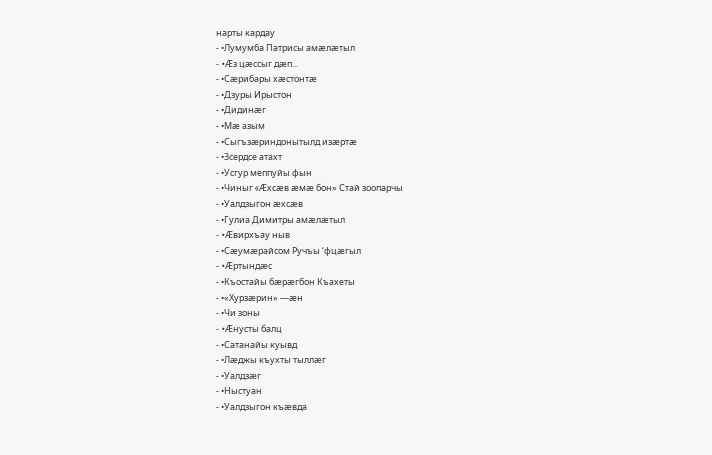нарты кардау
- •Лумумба Патрисы амæлæтыл
- •Æз цæссыг дæп...
- •Сæрибары хæстонтæ
- •Дзуры Ирыстон
- •Дидинæг
- •Мæ азым
- •Сыгъзæриндонытылд изæртæ
- •Зсердсе атахт
- •Усгур меппуйы фын
- •Чиныг «Æхсæв æмæ бон» Стай зоопарчы
- •Уалдзыгон æхсæв
- •Гулиа Димитры амæлæтыл
- •Æвирхъау ныв
- •Сæумæрайсом Ручъы ‘фцæгыл
- •Æртындæс
- •Къостайы бæрæгбон Къахеты
- •«Хурзæрин» —æн
- •Чи зоны
- •Æнусты балц
- •Сатанайы куывд
- •Лæджы къухты тыллæг
- •Уалдзæг
- •Ныстуан
- •Уалдзыгон къæвда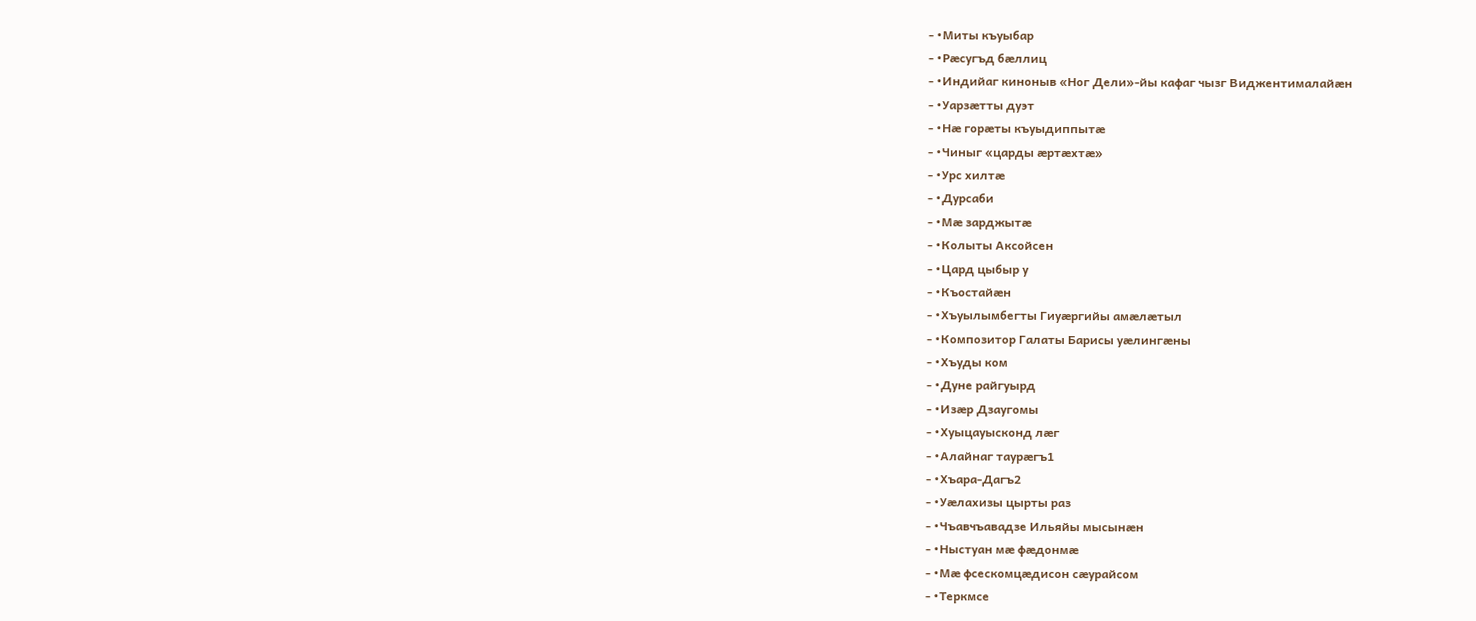- •Миты къуыбар
- •Рæсугъд бæллиц
- •Индийаг киноныв «Ног Дели»-йы кафаг чызг Виджентималайæн
- •Уарзæтты дуэт
- •Нæ горæты къуыдиппытæ
- •Чиныг «царды æртæхтæ»
- •Урс хилтæ
- •Дурсаби
- •Мæ зарджытæ
- •Колыты Аксойсен
- •Цард цыбыр у
- •Къостайæн
- •Хъуылымбегты Гиуæргийы амæлæтыл
- •Композитор Галаты Барисы уæлингæны
- •Хъуды ком
- •Дуне райгуырд
- •Изæр Дзаугомы
- •Хуыцауысконд лæг
- •Алайнаг таурæгъ1
- •Хъара-Дагъ2
- •Уæлахизы цырты раз
- •Чъавчъавадзе Ильяйы мысынæн
- •Ныстуан мæ фæдонмæ
- •Мæ фсескомцæдисон сæурайсом
- •Теркмсе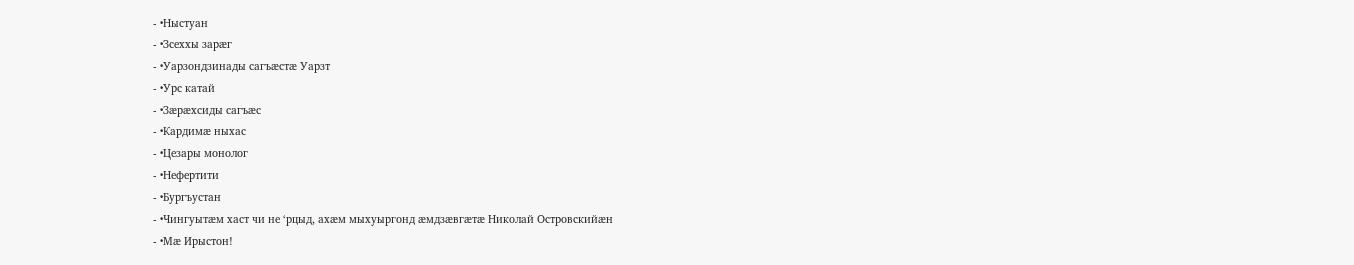- •Ныстуан
- •Зсеххы зарæг
- •Уарзондзинады сагъæстæ Уарзт
- •Урс катай
- •Зæрæхсиды сагъæс
- •Кардимæ ныхас
- •Цезары монолог
- •Нефертити
- •Бургъустан
- •Чингуытæм хаст чи не ‘рцыд, ахæм мыхуыргонд æмдзæвгæтæ Николай Островскийæн
- •Мæ Ирыстон!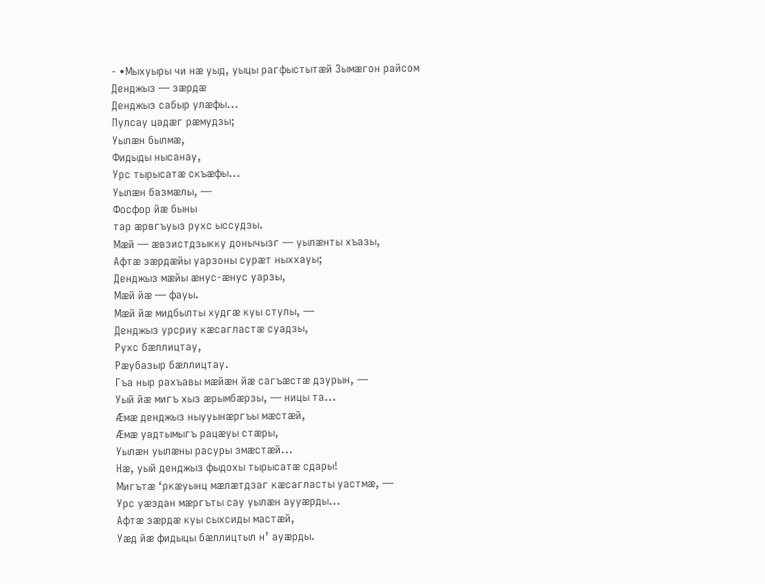- •Мыхуыры чи нæ уыд, уыцы рагфыстытæй Зымæгон райсом
Денджыз — зæрдæ
Денджыз сабыр улæфы...
Пулсау цадæг рæмудзы;
Уылæн былмæ,
Фидыды нысанау,
Урс тырысатæ скъæфы...
Уылæн базмæлы, —
Фосфор йæ быны
тар æрвгъуыз рухс ыссудзы.
Мæй — æвзистдзыкку донычызг — уылæнты хъазы,
Афтæ зæрдæйы уарзоны сурæт ныххауы;
Денджыз мæйы æнус-æнус уарзы,
Мæй йæ — фауы.
Мæй йæ мидбылты худгæ куы стулы, —
Денджыз урсриу кæсагластæ суадзы,
Рухс бæллицтау,
Рæубазыр бæллицтау.
Гъа ныр рахъавы мæйæн йæ сагъæстæ дзурын, —
Уый йæ мигъ хыз æрымбæрзы, — ницы та...
Æмæ денджыз ныууынæргъы мæстæй,
Æмæ уадтымыгъ рацæуы стæры,
Уылæн уылæны расуры змæстæй...
Нæ, уый денджыз фыдохы тырысатæ сдары!
Мигътæ ‘ркæуынц мæлæтдзаг кæсагласты уастмæ, —
Урс уæздан мæргъты сау уылæн аууæрды...
Афтæ зæрдæ куы сыхсиды мастæй,
Уæд йæ фидыцы бæллицтыл н’ ауæрды.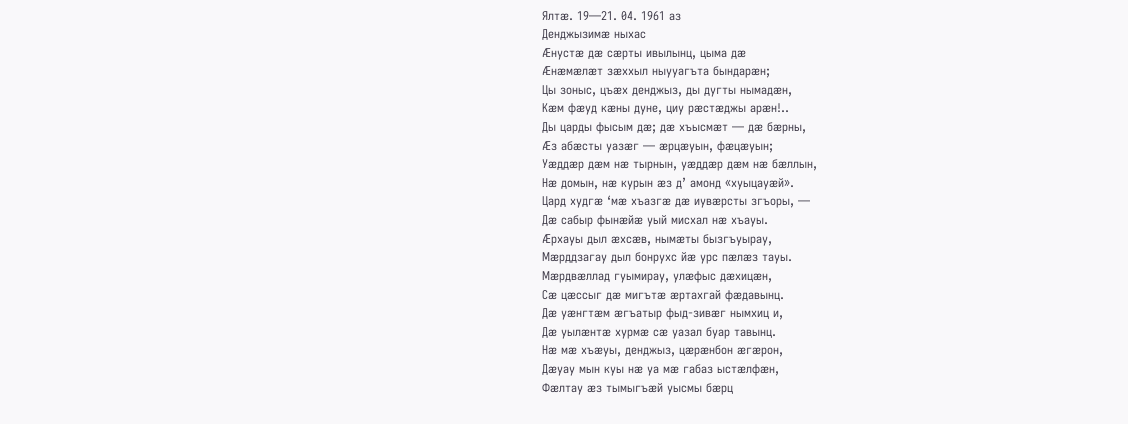Ялтæ. 19—21. 04. 1961 аз
Денджызимæ ныхас
Æнустæ дæ сæрты ивылынц, цыма дæ
Æнæмæлæт зæххыл ныууагъта бындарæн;
Цы зоныс, цъæх денджыз, ды дугты нымадæн,
Кæм фæуд кæны дуне, циу рæстæджы арæн!..
Ды царды фысым дæ; дæ хъысмæт — дæ бæрны,
Æз абæсты уазæг — æрцæуын, фæцæуын;
Уæддæр дæм нæ тырнын, уæддæр дæм нæ бæллын,
Нæ домын, нæ курын æз д’ амонд «хуыцауæй».
Цард худгæ ‘мæ хъазгæ дæ иувæрсты згъоры, —
Дæ сабыр фынæйæ уый мисхал нæ хъауы.
Æрхауы дыл æхсæв, нымæты бызгъуырау,
Мæрддзагау дыл бонрухс йæ урс пæлæз тауы.
Мæрдвæллад гуымирау, улæфыс дæхицæн,
Сæ цæссыг дæ мигътæ æртахгай фæдавынц.
Дæ уæнгтæм æгъатыр фыд-зивæг нымхиц и,
Дæ уылæнтæ хурмæ сæ уазал буар тавынц.
Нæ мæ хъæуы, денджыз, цæрæнбон æгæрон,
Дæуау мын куы нæ уа мæ габаз ыстæлфæн,
Фæлтау æз тымыгъæй уысмы бæрц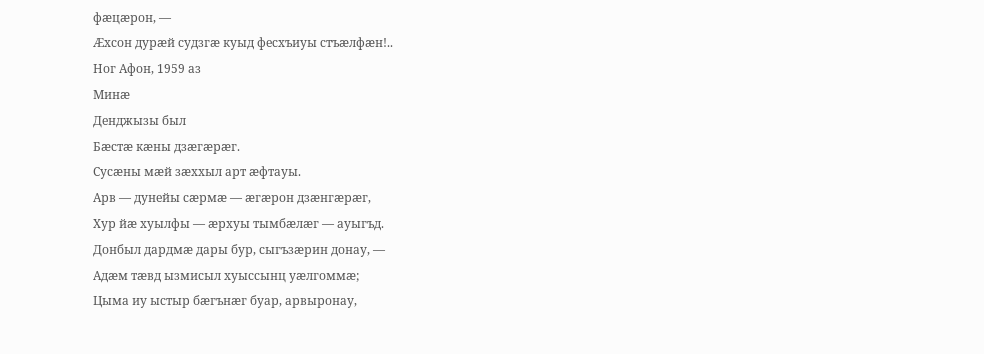фæцæрон, —
Æхсон дурæй судзгæ куыд фесхъиуы стъæлфæн!..
Ног Афон, 1959 аз
Минæ
Денджызы был
Бæстæ кæны дзæгæрæг.
Сусæны мæй зæххыл арт æфтауы.
Арв — дунейы сæрмæ — æгæрон дзæнгæрæг,
Хур йæ хуылфы — æрхуы тымбæлæг — ауыгъд.
Донбыл дардмæ дары бур, сыгъзæрин донау, —
Адæм тæвд ызмисыл хуыссынц уæлгоммæ;
Цыма иу ыстыр бæгънæг буар, арвыронау,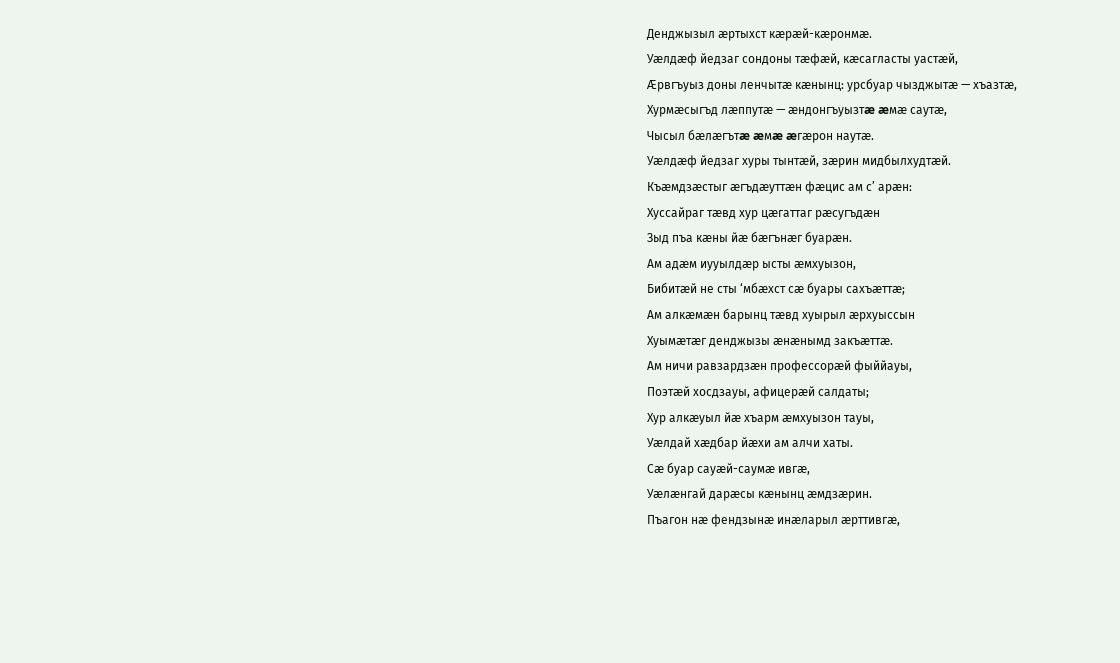Денджызыл æртыхст кæрæй-кæронмæ.
Уæлдæф йедзаг сондоны тæфæй, кæсагласты уастæй,
Æрвгъуыз доны ленчытæ кæнынц: урсбуар чызджытæ — хъазтæ,
Хурмæсыгъд лæппутæ — æндонгъуызтæ æмæ саутæ,
Чысыл бæлæгътæ æмæ æгæрон наутæ.
Уæлдæф йедзаг хуры тынтæй, зæрин мидбылхудтæй.
Къæмдзæстыг æгъдæуттæн фæцис ам с’ арæн:
Хуссайраг тæвд хур цæгаттаг рæсугъдæн
Зыд пъа кæны йæ бæгънæг буарæн.
Ам адæм иууылдæр ысты æмхуызон,
Бибитæй не сты ‘мбæхст сæ буары сахъæттæ;
Ам алкæмæн барынц тæвд хуырыл æрхуыссын
Хуымæтæг денджызы æнæнымд закъæттæ.
Ам ничи равзардзæн профессорæй фыййауы,
Поэтæй хосдзауы, афицерæй салдаты;
Хур алкæуыл йæ хъарм æмхуызон тауы,
Уæлдай хæдбар йæхи ам алчи хаты.
Сæ буар сауæй-саумæ ивгæ,
Уæлæнгай дарæсы кæнынц æмдзæрин.
Пъагон нæ фендзынæ инæларыл æрттивгæ,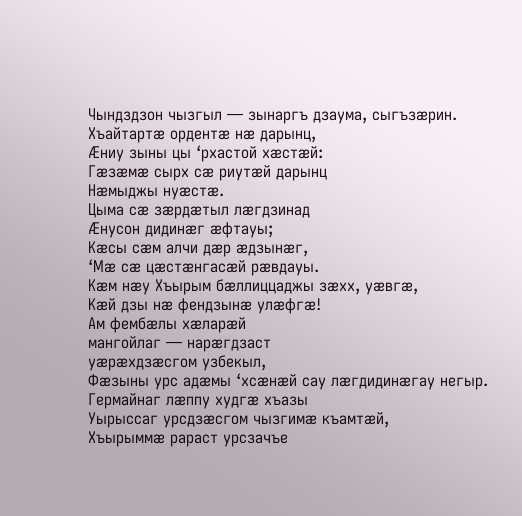Чындздзон чызгыл — зынаргъ дзаума, сыгъзæрин.
Хъайтартæ ордентæ нæ дарынц,
Æниу зыны цы ‘рхастой хæстæй:
Гæзæмæ сырх сæ риутæй дарынц
Нæмыджы нуæстæ.
Цыма сæ зæрдæтыл лæгдзинад
Æнусон дидинæг æфтауы;
Кæсы сæм алчи дæр æдзынæг,
‘Мæ сæ цæстæнгасæй рæвдауы.
Кæм нæу Хъырым бæллиццаджы зæхх, уæвгæ,
Кæй дзы нæ фендзынæ улæфгæ!
Ам фембæлы хæларæй
мангойлаг — нарæгдзаст
уæрæхдзæсгом узбекыл,
Фæзыны урс адæмы ‘хсæнæй сау лæгдидинæгау негыр.
Гермайнаг лæппу худгæ хъазы
Уырыссаг урсдзæсгом чызгимæ къамтæй,
Хъырыммæ рараст урсзачъе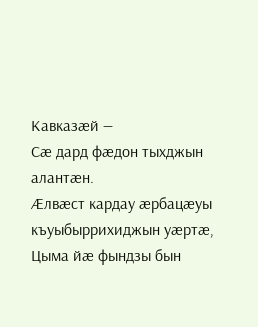Кавказæй —
Сæ дард фæдон тыхджын алантæн.
Æлвæст кардау æрбацæуы къуыбыррихиджын уæртæ,
Цыма йæ фындзы бын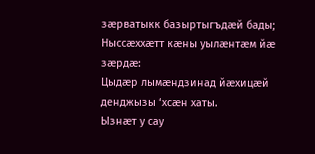зæрватыкк базыртыгъдæй бады;
Ныссæххæтт кæны уылæнтæм йæ зæрдæ:
Цыдæр лымæндзинад йæхицæй денджызы ‘хсæн хаты.
Ызнæт у сау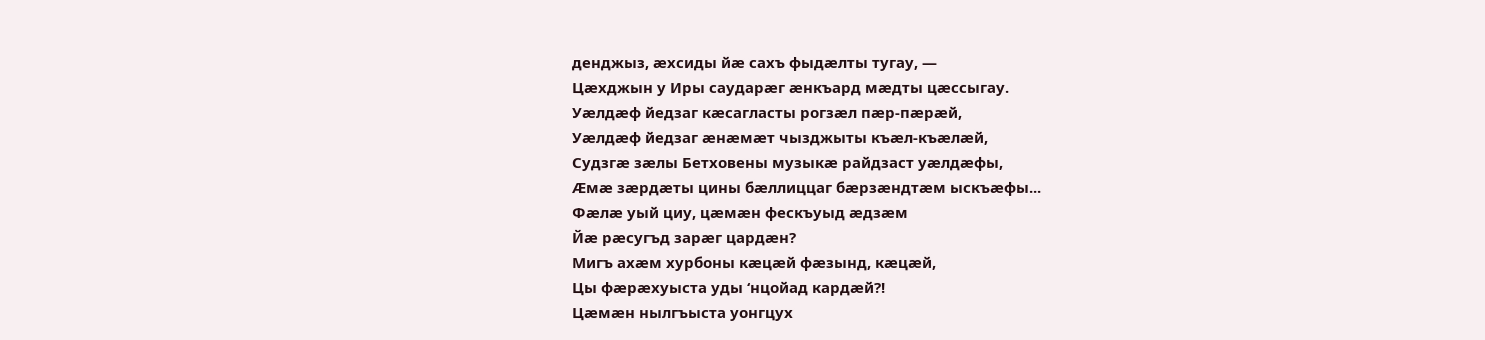денджыз, æхсиды йæ сахъ фыдæлты тугау, —
Цæхджын у Иры саударæг æнкъард мæдты цæссыгау.
Уæлдæф йедзаг кæсагласты рогзæл пæр-пæрæй,
Уæлдæф йедзаг æнæмæт чызджыты къæл-къæлæй,
Судзгæ зæлы Бетховены музыкæ райдзаст уæлдæфы,
Æмæ зæрдæты цины бæллиццаг бæрзæндтæм ыскъæфы...
Фæлæ уый циу, цæмæн фескъуыд æдзæм
Йæ рæсугъд зарæг цардæн?
Мигъ ахæм хурбоны кæцæй фæзынд, кæцæй,
Цы фæрæхуыста уды ‘нцойад кардæй?!
Цæмæн нылгъыста уонгцух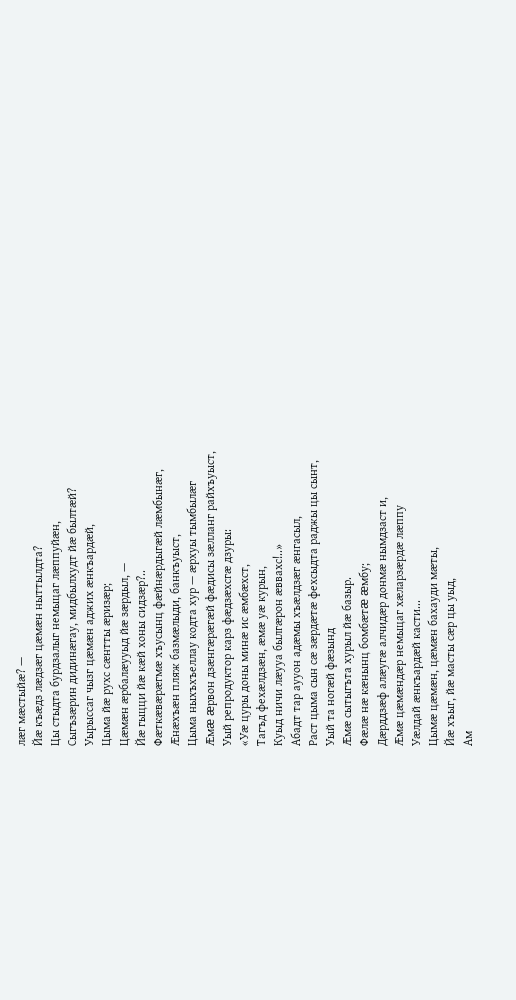лæг мæстыйæ? —
Йæ къæдз лæдзæг цæмæн ныттылдта?
Цы стыдта бурдзалыг немыцаг лæппуйæн,
Сыгъзæрин дидинæгау, мидбылхудт йæ былтæй?
Уырыссаг чызг цæмæн аджих æнкъардæй,
Цыма йæ рухс сæнтты æризæр;
Цæмæн æрбалæууыд йæ зæрдыл, —
Йæ гыцци йæ кæй хоны сидзæр?..
Фæткæвæрæгмæ хъусынц фæйнæрдыгæй лæмбынæг,
Æнæхъæн пляж базмæлыди, банкъуыст,
Цыма ныхъхъеллау кодта хур — æрхуы тымбылæг
Æмæ æрвон дзæнгæрæгæй фæдисы зæлланг райхъуыст,
Уый репродуктор карз фæдзæхсгæ дзуры:
«Уæ цуры доны минæ ис æмбæхст,
Тагъд фехæлдзæн, æмæ уæ курын,
Куыд ничи лæууа былгæрон æввахс!..»
Абадт тар аууон адæмы хъæлдзæг æнгасыл,
Раст цыма сын сæ зæрдæтæ фехсыдта раджы цы сынт,
Уый та ногæй фæзынд
Æмæ сытыгъта хурыл йæ базыр.
Фæлæ нæ кæнынц бомбæтæ æмбу;
Дæрддзæф алæугæ алчидæр донмæ нымдзаст и,
Æмæ цæмæндæр немыцаг хæларзæрдæ лæппу
Уæлдай æнкъардæй касти...
Цымæ цæмæн, цæмæн бахауди мæты,
Йæ хъыг, йæ масты сæр цы уыд,
Ам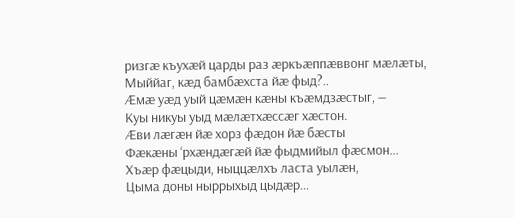ризгæ къухæй царды раз æркъæппæввонг мæлæты,
Мыййаг, кæд бамбæхста йæ фыд?..
Æмæ уæд уый цæмæн кæны къæмдзæстыг, —
Куы никуы уыд мæлæтхæссæг хæстон.
Æви лæгæн йæ хорз фæдон йæ бæсты
Фæкæны ‘рхæндæгæй йæ фыдмийыл фæсмон...
Хъæр фæцыди, ныццæлхъ ласта уылæн,
Цыма доны ныррыхыд цыдæр...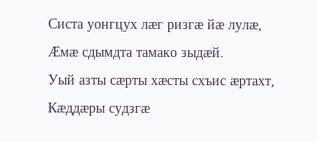Систа уонгцух лæг ризгæ йæ лулæ,
Æмæ сдымдта тамако зыдæй.
Уый азты сæрты хæсты схъис æртахт,
Кæддæры судзгæ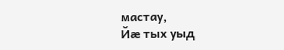мастау,
Йæ тых уыд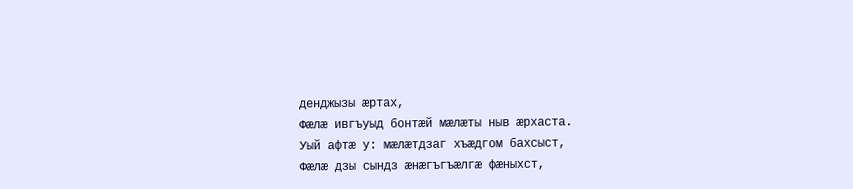денджызы æртах,
Фæлæ ивгъуыд бонтæй мæлæты ныв æрхаста.
Уый афтæ у: мæлæтдзаг хъæдгом бахсыст,
Фæлæ дзы сындз æнæгъгъæлгæ фæныхст,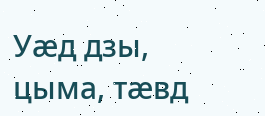Уæд дзы, цыма, тæвд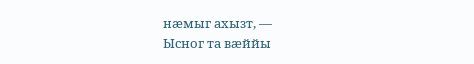нæмыг ахызт, —
Ысног та вæййы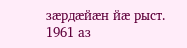зæрдæйæн йæ рыст.
1961 аз